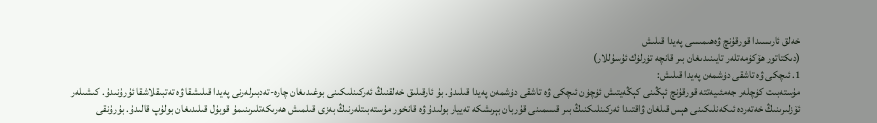خەلق ئارىسىدا قورقۇنچ ۋەھىمىسى پەيدا قىلىش
(دىكتاتور ھۆكۈمەتلەر تايىنىدىغان بىر قانچە تۈرلۈك ئۇسۇللار)
1. ئىچكى ۋە تاشقى دۈشمەن پەيدا قىلىش:
مۇستەبىت كۈچلەر جەمئىيەتتە قورقۇنچ ئېڭىنى كېڭەيتىش ئۈچۈن ئىچكى ۋە تاشقى دۈشمەن پەيدا قىلىدۇ. بۇ ئارقىلىق خەلقنىڭ ئەركىنلىكىنى بوغىدىغان چارە-تەدبىرلەرنى پەيدا قىلىشقا ۋە تەتبىقلاشقا ئۇرۇنىدۇ. كىشىلەر ئۆزلىرىنىڭ خەتەردە ئىكەنلىكىنى ھېس قىلغان ۋاقتىدا ئەركىنلىكنىڭ بىر قىسمىنى قۇربان بېرىشكە تەييار بولىدۇ ۋە قانخور مۇستەبىتلەرنىڭ بەزى قىلمىش ھەرىكەتلىرىنىمۇ قوبۇل قىلىدىغان بولۇپ قالىدۇ. بۇرۇنقى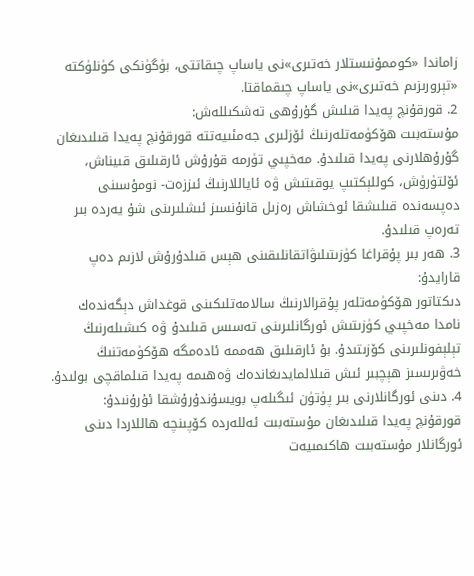زاماندا «كوممۇنىستلار خەتىرى»نى ياساپ چىقاتتى، بۈگۈنكى كۈنلۈكتە «تېرورىزىم خەتىرى»نى ياساپ چىقماقتا.
2. قورقۇنچ پەيدا قىلىش گۇرۇھى تەشكىللەش:
مۇستەبىت ھۆكۈمەتلەرنىڭ ئۆزلىرى جەمئىيەتتە قورقۇنچ پەيدا قىلىدىغان گۇرۇھلارنى پەيدا قىلىدۇ. مەخپىي تۈرمە قۇرۇش ئارقىلىق قىيناش، ئۆلتۈرۈش، كوللېكتىپ يوقىتىش ۋە ئاياللارنىڭ ئىززەت- نومۇسىنى دەپسەندە قىلىشقا ئوخشاش رەزىل قانۇنسىز ئىشلىرىنى شۇ يەردە بىر تەرەپ قىلىدۇ.
3. ھەر بىر پۇقراغا كۈزىتىلىۋاتقانلىقىنى ھېس قىلدۇرۇش لازىم دەپ قارايدۇ:
دىكتاتور ھۆكۈمەتلەر پۇقرالارنىڭ سالامەتلىكىنى قوغداش دېگەندەك نامدا مەخپىي كۈزىتىش ئورگانلىرىنى تەسىس قىلىدۇ ۋە كىشىلەرنىڭ تېلېفونلىرىنى كۆزىتىدۇ. بۇ ئارقىلىق ھەممە ئادەمگە ھۆكۈمەتنىڭ خەۋىرىسىز ھېچبىر ئىش قىلالمايدىغاندەك ۋەھىمە پەيدا قىلماقچى بولىدۇ.
4. دىنى ئورگانلارنى بىر پۈتۈن ئىگىلەپ بويسۇندۇرۇشقا ئۇرۇنىدۇ:
قورقۇنچ پەيدا قىلىدىغان مۇستەبىت ئەللەردە كۆپىنچە ھاللاردا دىنى ئورگانلار مۇستەبىت ھاكىمىيەت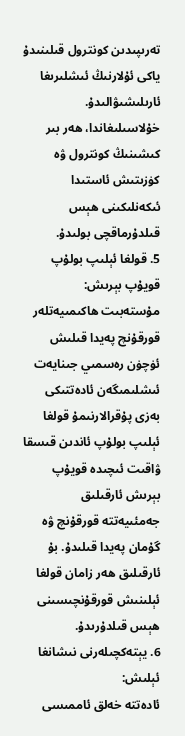تەرىپىدىن كونترول قىلىنىدۇ ياكى ئۇلارنىڭ ئىشلىرىغا ئارىلىشىۋالىدۇ. خۇلاسىلىغاندا، ھەر بىر كىشىنىڭ كونترول ۋە كۈزىتىش ئاستىدا ئىكەنلىكىنى ھېس قىلدۇرماقچى بولىدۇ.
5. قولغا ئېلىپ بولۇپ قويۇپ بېرىش:
مۇستەبىت ھاكىمىيەتلەر قورقۇنچ پەيدا قىلىش ئۈچۈن رەسمىي جىنايەت ئىشلىمىگەن ئادەتتىكى بەزى پۇقرالارنىمۇ قولغا ئېلىپ بولۇپ ئاندىن قىسقا ۋاقىت ئىچىدە قويۇپ بېرىش ئارقىلىق جەمئىيەتتە قورقۇنچ ۋە گۇمان پەيدا قىلىدۇ. بۇ ئارقىلىق ھەر زامان قولغا ئېلىنىش قورقۇنچىسىنى ھېس قىلدۇرىدۇ.
6. يېتەكچىلەرنى نىشانغا ئېلىش:
ئادەتتە خەلق ئاممىسى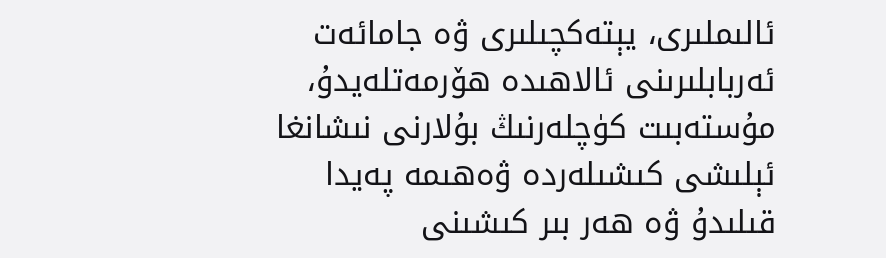ئالىملىرى، يېتەكچىلىرى ۋە جامائەت ئەربابلىرىنى ئالاھىدە ھۆرمەتلەيدۇ، مۇستەبىت كۈچلەرنىڭ بۇلارنى نىشانغا ئېلىشى كىشىلەردە ۋەھىمە پەيدا قىلىدۇ ۋە ھەر بىر كىشىنى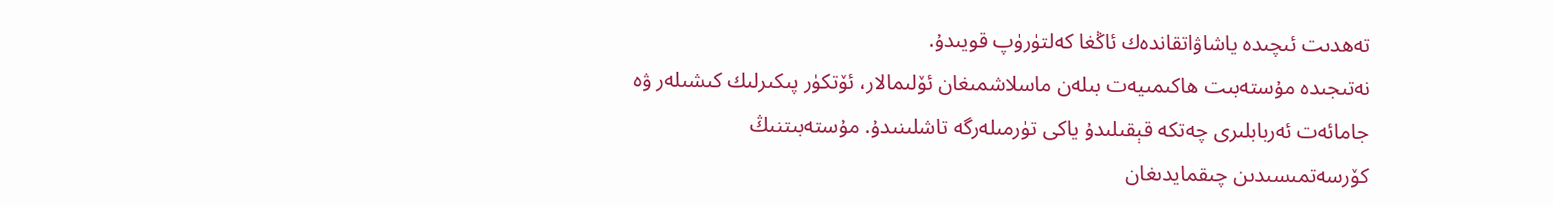تەھدىت ئىچىدە ياشاۋاتقاندەك ئاڭغا كەلتۈرۈپ قويىدۇ.
نەتىجىدە مۇستەبىت ھاكىمىيەت بىلەن ماسلاشمىغان ئۆلىمالار، ئۆتكۈر پىكىرلىك كىشىلەر ۋە جامائەت ئەربابلىرى چەتكە قېقىلىدۇ ياكى تۈرمىلەرگە تاشلىنىدۇ. مۇستەبىتنىڭ كۆرسەتمىسىدىن چىقمايدىغان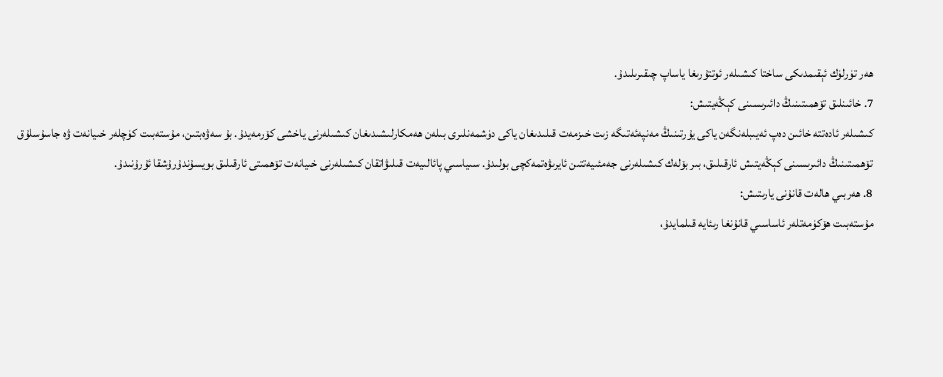ھەر تۈرلۈك ئېقىمدىكى ساختا كىشىلەر ئوتتۇرىغا ياساپ چىقىرىلىدۇ.
7. خائىنلىق تۆھمىتىنىڭ دائىرىسىنى كېڭەيتىش:
كىشىلەر ئادەتتە خائىن دەپ ئەيىبلەنگەن ياكى يۇرتىنىڭ مەنپەئەتىگە زىت خىزمەت قىلىدىغان ياكى دۈشمەنلىرى بىلەن ھەمكارلىشىدىغان كىشىلەرنى ياخشى كۆرمەيدۇ. بۇ سەۋەبتىن، مۇستەبىت كۈچلەر خىيانەت ۋە جاسۇسلۇق تۆھمىتىنىڭ دائىرىسىنى كېڭەيتىش ئارقىلىق، بىر بۆلەك كىشىلەرنى جەمئىيەتتىن ئايرىۋەتمەكچى بولىدۇ. سىياسىي پائالىيەت قىلىۋاتقان كىشىلەرنى خىيانەت تۆھمىتى ئارقىلىق بويسۇندۇرۇشقا ئۇرۇنىدۇ.
8. ھەربىي ھالەت قانۇنى يارىتىش:
مۇستەبىت ھۆكۈمەتلەر ئاساسىي قانۇنغا رىئايە قىلمايدۇ،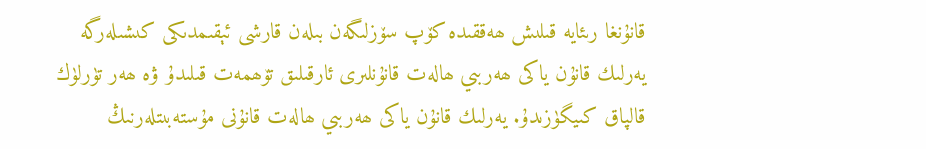قانۇنغا رىئايە قىلىش ھەققىدە كۆپ سۆزلىگەن بىلەن قارشى ئېقىمدىكى كىشىلەرگە يەرلىك قانۇن ياكى ھەربىي ھالەت قانۇنلىرى ئارقىلىق تۆھمەت قىلىدۇ ۋە ھەر تۈرلۈك قالپاق كىيگۈزىدۇ. يەرلىك قانۇن ياكى ھەربىي ھالەت قانۇنى مۇستەبىتلەرنىڭ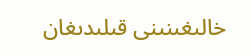خالىغىنىنى قىلىدىغان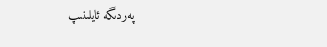پەردىگە ئايلىنىپ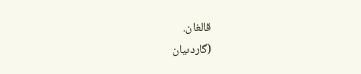قالغان.
(گاردىيان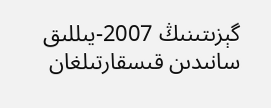گېزىتىنىڭ 2007-يىللىق سانىدىن قىسقارتىلغان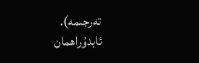تەرجىمە).
ئابدۇراھمان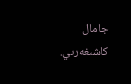جامال كاشىغەرىي.